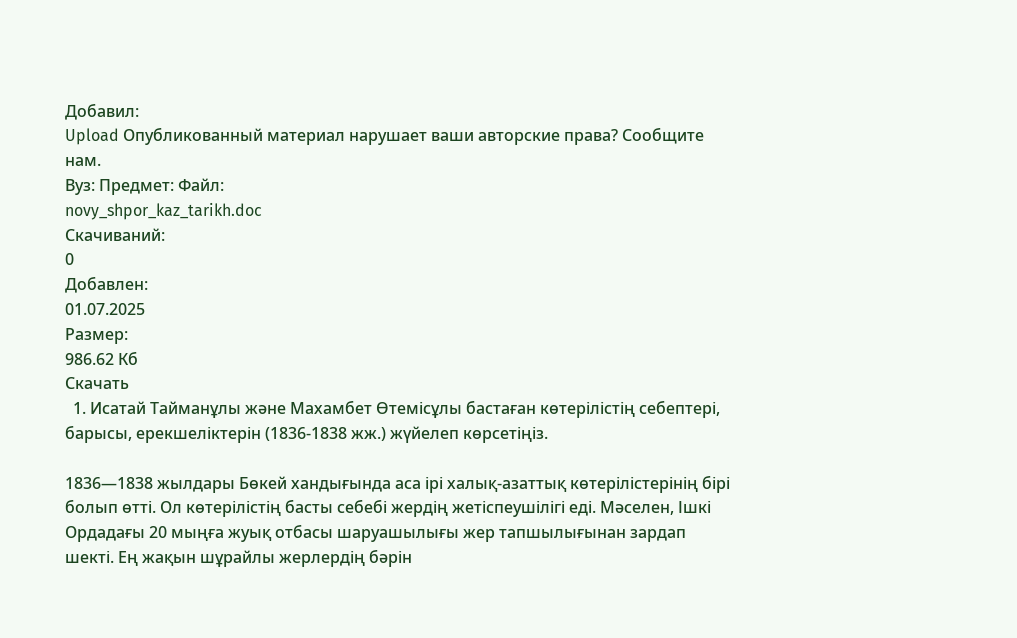Добавил:
Upload Опубликованный материал нарушает ваши авторские права? Сообщите нам.
Вуз: Предмет: Файл:
novy_shpor_kaz_tarikh.doc
Скачиваний:
0
Добавлен:
01.07.2025
Размер:
986.62 Кб
Скачать
  1. Исатай Тайманұлы және Махамбет Өтемісұлы бастаған көтерілістің себептері, барысы, ерекшеліктерін (1836-1838 жж.) жүйелеп көрсетіңіз.

1836—1838 жылдары Бөкей хандығында аса ірі халық-азаттық көтерілістерінің бірі болып өтті. Ол көтерілістің басты себебі жердің жетіспеушілігі еді. Мәселен, Ішкі Ордадағы 20 мыңға жуық отбасы шаруашылығы жер тапшылығынан зардап шекті. Ең жақын шұрайлы жерлердің бәрін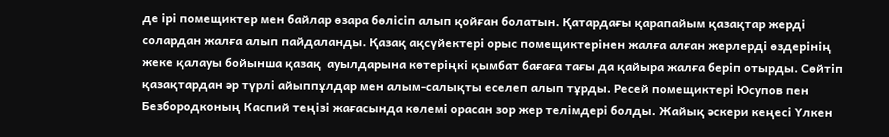де ірі помещиктер мен байлар өзара бөлісіп алып қойған болатын. Қатардағы қарапайым қазақтар жерді солардан жалға алып пайдаланды. Қазақ ақсүйектері орыс помещиктерінен жалға алған жерлерді өздерінің жеке қалауы бойынша қазақ  ауылдарына көтеріңкі қымбат бағаға тағы да қайыра жалға беріп отырды. Сөйтіп қазақтардан әр түрлі айыппұлдар мен алым-салықты еселеп алып тұрды. Ресей помещиктері Юсупов пен Безбородконың Каспий теңізі жағасында көлемі орасан зор жер телімдері болды. Жайық әскери кеңесі Үлкен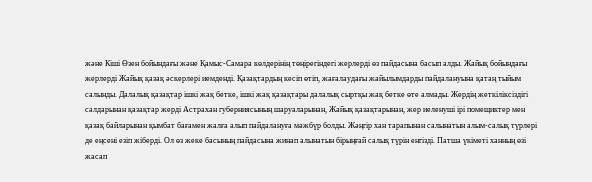және Кіші Өзен бойындағы және Қамыс-Самара көлдерінің төңірегіндегі жерлерді өз пайдасына басып алды. Жайық бойындағы жерлерді Жайық қазақ әскерлері иемденді. Қазақтардың кесіп өтіп, жағалаудағы жайылымдарды пайдалануына қатаң тыйым салынды. Далалық қазақтар ішкі жақ бетке, ішкі жақ қазақтары далалық сыртқы жақ бетке өте алмады. Жердің жеткіліксіздігі салдарынан қазақтар жерді Астрахан губерниясының шаруаларынан, Жайық қазақтарынан, жер иеленуші ірі помещиктер мен қазақ байларынан қымбат бағамен жалға алып пайдалануға мәжбүр болды. Жәңгір хан тарапынан салынатын алым-салық түрлері де еңсені езіп жіберді. Ол өз жеке басының пайдасына жинап алынатын бірыңғай салық түрін енгізді. Патша үкіметі ханның өзі жасап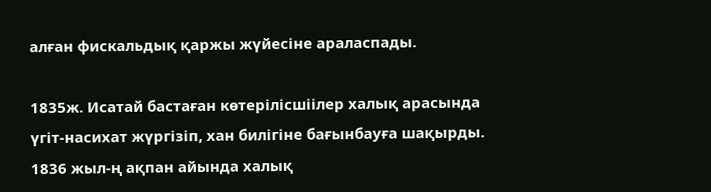алған фискальдық қаржы жүйесіне араласпады.

1835ж. Исатай бастаған көтерілісшіілер халық арасында үгіт-насихат жүргізіп, хан билігіне бағынбауға шақырды. 1836 жыл-ң ақпан айында халық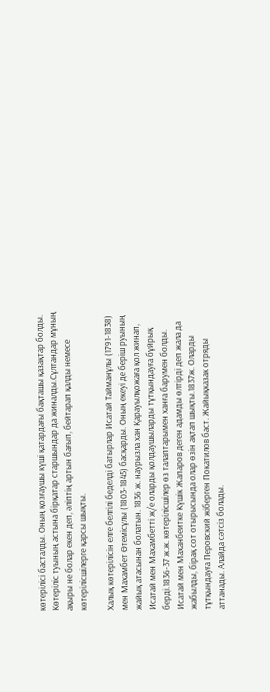көтерілісі басталды. Оның қозғаушы күші қатардағы бақташы қазақтар болды. Көтеріліс туының астына бірқатар старшындар да жиналды.Сұлтандар мұның ақыры не болар екен деп, әліптің артын бағып, бейтарап қалды немесе көтерілісшілерге қарсы шықты.

Халық көтерілісін елге белгілі беделді батырлар Исатай Тайманұлы (1791-1838) мен Махамбет Өтемісұлы (1803-1845) басқарды. Оның екеуі де беріш руының жайық атасынан болатын. 1836 ж. наурызла хан Қарауылқожаға қол жинап, Исатай мен Махамбетті ж/е оларды қолдаушыларды тұтқындауға бұйрық берді.1836-37 ж.ж. көтерілісшілер өз талаптарымен ханға барумен болды. Исатай мен Маханбеитке Күшік Жапаров деген адамды өлтірді деп жала да жабылды, бірақ сот отырысында олар өзін ақтап шықты.1837ж. Оларды тұтқындауға Перовский жіберген Покатилов баст. Жайықказак отряды аттанады. Алайда сәтсіз болады.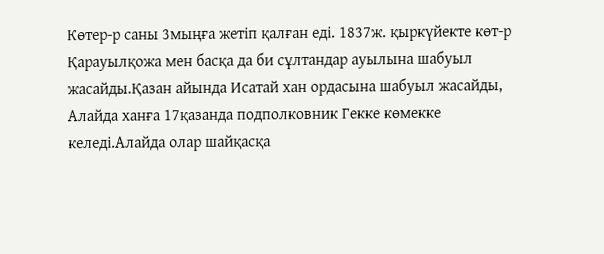Көтер-р саны 3мыңға жетіп қалған еді. 1837ж. қыркүйекте көт-р Қарауылқожа мен басқа да би сұлтандар ауылына шабуыл жасайды.Қазан айында Исатай хан ордасына шабуыл жасайды, Алайда ханға 17қазанда подполковник Гекке көмекке келеді.Алайда олар шайқасқа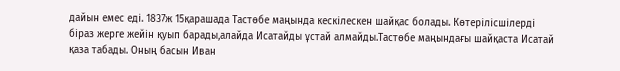дайын емес еді. 1837ж 15қарашада Тастөбе маңында кескілескен шайқас болады. Көтерілісшілерді біраз жерге жейін қуып барады,алайда Исатайды ұстай алмайды.Тастөбе маңындағы шайқаста Исатай қаза табады. Оның басын Иван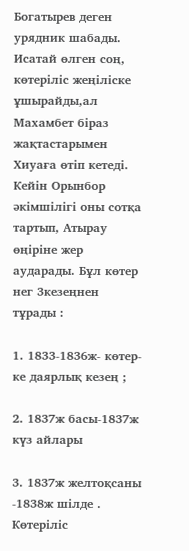Богатырев деген урядник шабады. Исатай өлген соң, көтеріліс жеңіліске ұшырайды,ал Махамбет біраз жақтастарымен Хиуаға өтіп кетеді. Кейін Орынбор әкімшілігі оны сотқа тартып, Атырау өңіріне жер аударады. Бұл көтер нег 3кезеңнен тұрады :

1. 1833-1836ж- көтер-ке даярлық кезең ;

2. 1837ж басы-1837ж күз айлары

3. 1837ж желтоқсаны -1838ж шілде . Көтеріліс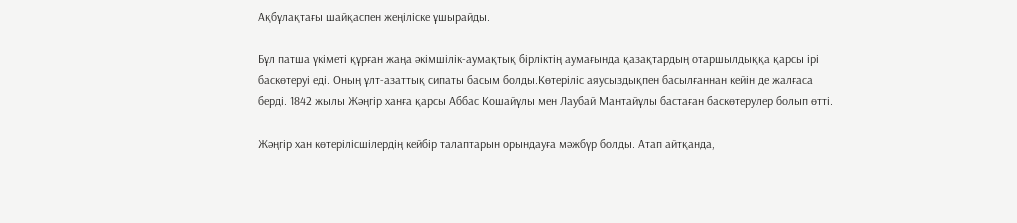Ақбұлақтағы шайқаспен жеңіліске ұшырайды.

Бұл патша үкіметі құрған жаңа әкімшілік-аумақтық бірліктің аумағында қазақтардың отаршылдыққа қарсы ірі баскөтеруі еді. Оның ұлт-азаттық сипаты басым болды.Көтеріліс аяусыздықпен басылғаннан кейін де жалғаса берді. 1842 жылы Жәңгір ханға қарсы Аббас Кошайұлы мен Лаубай Мантайұлы бастаған баскөтерулер болып өтті.

Жәңгір хан көтерілісшілердің кейбір талаптарын орындауға мәжбүр болды. Атап айтқанда,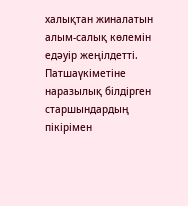халықтан жиналатын алым-салық көлемін едәуір жеңілдетті. Патшаүкіметіне наразылық білдірген старшындардың пікірімен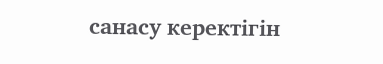санасу керектігін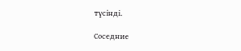түсінді.

Соседние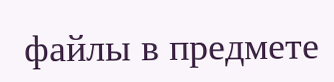файлы в предмете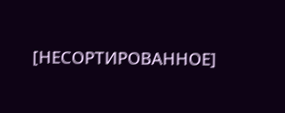[НЕСОРТИРОВАННОЕ]